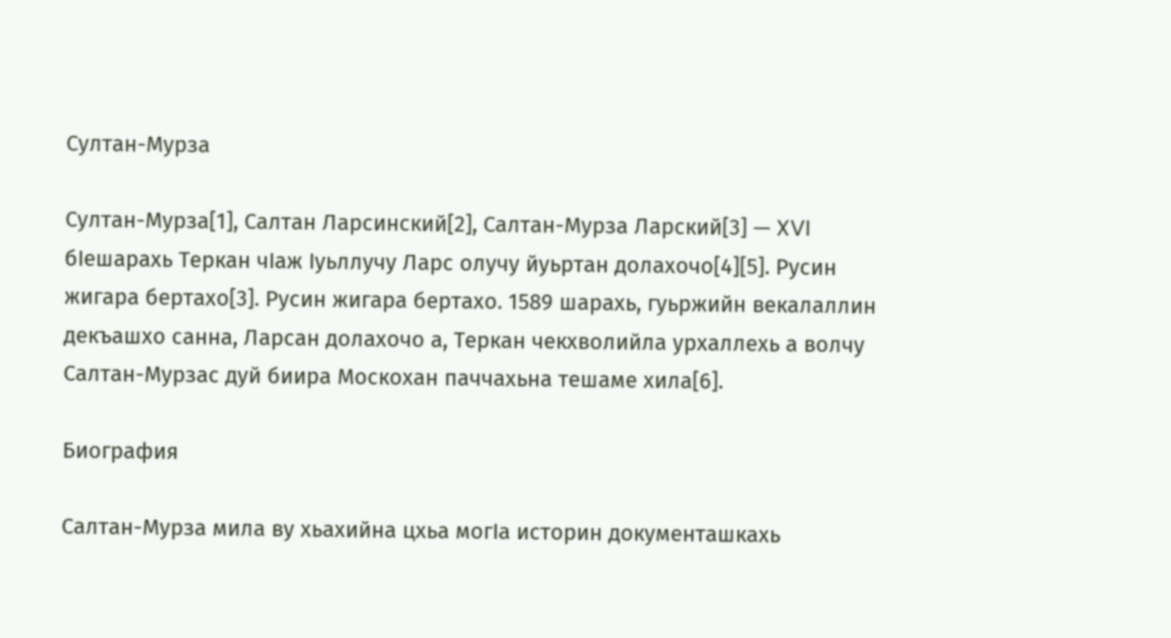Султан-Мурза

Султан-Мурза[1], Салтан Ларсинский[2], Салтан-Мурза Ларский[3] — XVI бӀешарахь Теркан чӀаж Ӏуьллучу Ларс олучу йуьртан долахочо[4][5]. Русин жигара бертахо[3]. Русин жигара бертахо. 1589 шарахь, гуьржийн векалаллин декъашхо санна, Ларсан долахочо а, Теркан чекхволийла урхаллехь а волчу Салтан-Мурзас дуй биира Москохан паччахьна тешаме хила[6].

Биография

Салтан-Мурза мила ву хьахийна цхьа могӀа историн документашкахь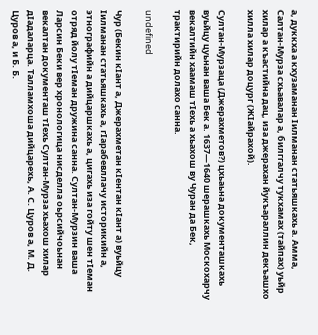а, дуккха а кхузаманан Ӏилманан статьяшкахь а. Амма, Салтан-Мурза схьавалар а, билггалчу тукхамах (тайпах) уьйр хилар а къастийна дац, иза джерахан йукъараллин декъашхо хилла хилар доцург (ЖӀайрахой).

Султан-Мурзаца (Джерахметов?) цхьаьна документашкахь вуьйцу цуьнан ваша Бек а. 1637—1640 шерашкахь Москохарчу векалтийн хаамаш тӀехь а хьахош ву Чуран да Бек, трактирийн долахо санна.

undefined

Чур (Бекин кӀант а, Джерахметан кӀентан кӀант а) вуьйцу Ӏилманан статьяшкахь а, гӀарабевллачу историкийн а, этнографийн а дийцаршкахь а, цигахь иза гойту шен тӀеман отряд йолу тӀеман дружина санна. Султан-Мурзин ваша Ларсин Беки вер хронологица нисделла оьрсийчоьнан векалтан документаш тӀехь Султан-Мурза хьахош хилар дӀадаларца. Талламхоша дийцарехь, А. С. Цуров а, М. Д. Цуров а, и Б. Б.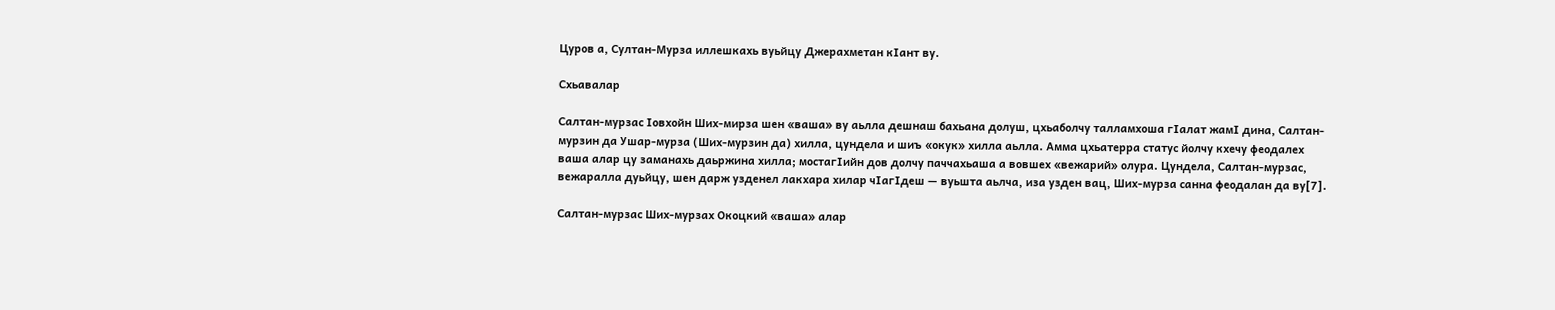Цуров а, Султан-Мурза иллешкахь вуьйцу Джерахметан кӀант ву.

Схьавалар

Салтан-мурзас Ӏовхойн Ших-мирза шен «ваша» ву аьлла дешнаш бахьана долуш, цхьаболчу талламхоша гӀалат жамӀ дина, Салтан-мурзин да Ушар-мурза (Ших-мурзин да) хилла, цундела и шиъ «окук» хилла аьлла. Амма цхьатерра статус йолчу кхечу феодалех ваша алар цу заманахь даьржина хилла; мостагӀийн дов долчу паччахьаша а вовшех «вежарий» олура. Цундела, Салтан-мурзас, вежаралла дуьйцу, шен дарж узденел лакхара хилар чӀагӀдеш — вуьшта аьлча, иза узден вац, Ших-мурза санна феодалан да ву[7].

Салтан-мурзас Ших-мурзах Окоцкий «ваша» алар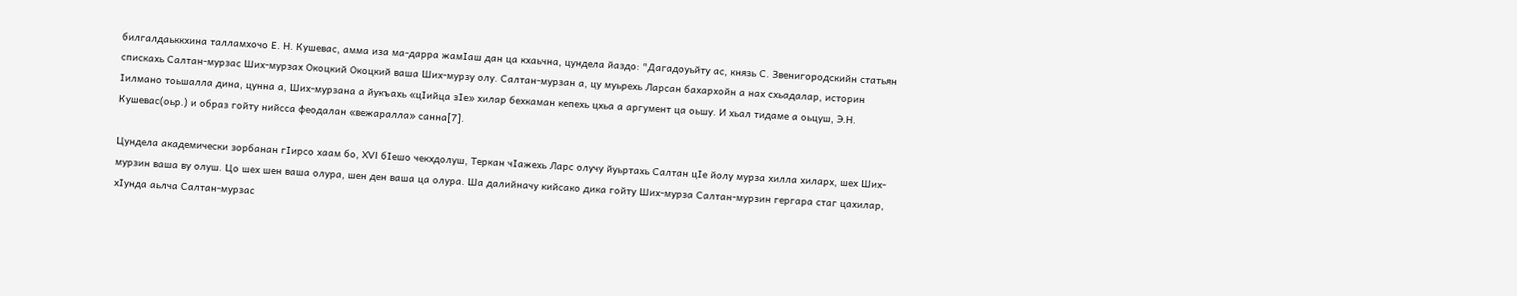билгалдаьккхина талламхочо Е. Н. Кушевас, амма иза ма-дарра жамӀаш дан ца кхаьчна, цундела йаздо: "Дагадоуьйту ас, князь С. Звенигородскийн статьян спискахь Салтан-мурзас Ших-мурзах Окоцкий Окоцкий ваша Ших-мурзу олу. Салтан-мурзан а, цу муьрехь Ларсан бахархойн а нах схьадалар, историн Ӏилмано тоьшалла дина, цунна а, Ших-мурзана а йукъахь «цӀийца зӀе» хилар бехкаман кепехь цхьа а аргумент ца оьшу. И хьал тидаме а оьцуш, Э.Н. Кушевас(оьр.) и образ гойту нийсса феодалан «вежаралла» санна[7].

Цундела академически зорбанан гӀирсо хаам бо, XVI бӀешо чекхдолуш, Теркан чӀажехь Ларс олучу йуьртахь Салтан цӀе йолу мурза хилла хиларх, шех Ших-мурзин ваша ву олуш. Цо шех шен ваша олура, шен ден ваша ца олура. Ша далийначу кийсако дика гойту Ших-мурза Салтан-мурзин гергара стаг цахилар, хӀунда аьлча Салтан-мурзас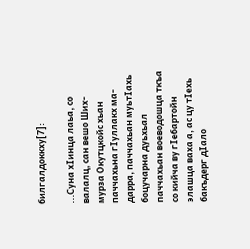билгалдоккху[7]:

...Суна хӀинца лаьа, со валалц, сан вешо Ших-мурза Окутцкойс хьан паччахьна гӀуллакх ма-дарра, паччахьан муьтӀахь боцучарна дуьхьал паччахьан воеводошца ткъа со кийча ву гӀебартойн элашца ваха а, ас цу тӀехь бакъдерг дӀало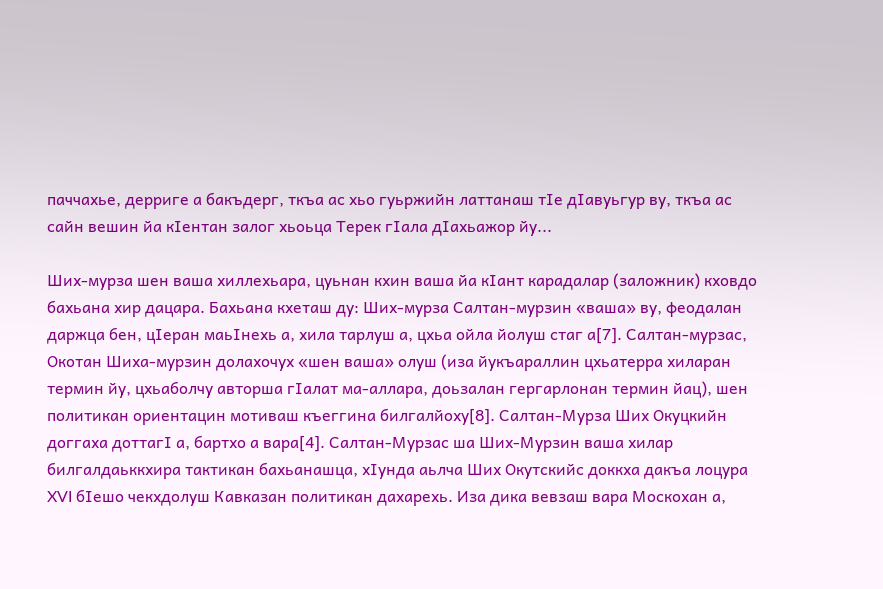паччахье, дерриге а бакъдерг, ткъа ас хьо гуьржийн латтанаш тӀе дӀавуьгур ву, ткъа ас сайн вешин йа кӀентан залог хьоьца Терек гӀала дӀахьажор йу...

Ших-мурза шен ваша хиллехьара, цуьнан кхин ваша йа кӀант карадалар (заложник) кховдо бахьана хир дацара. Бахьана кхеташ ду: Ших-мурза Салтан-мурзин «ваша» ву, феодалан даржца бен, цӀеран маьӀнехь а, хила тарлуш а, цхьа ойла йолуш стаг а[7]. Салтан-мурзас, Окотан Шиха-мурзин долахочух «шен ваша» олуш (иза йукъараллин цхьатерра хиларан термин йу, цхьаболчу авторша гӀалат ма-аллара, доьзалан гергарлонан термин йац), шен политикан ориентацин мотиваш къеггина билгалйоху[8]. Салтан-Мурза Ших Окуцкийн доггаха доттагӀ а, бартхо а вара[4]. Салтан-Мурзас ша Ших-Мурзин ваша хилар билгалдаьккхира тактикан бахьанашца, хӀунда аьлча Ших Окутскийс доккха дакъа лоцура XVI бӀешо чекхдолуш Кавказан политикан дахарехь. Иза дика вевзаш вара Москохан а,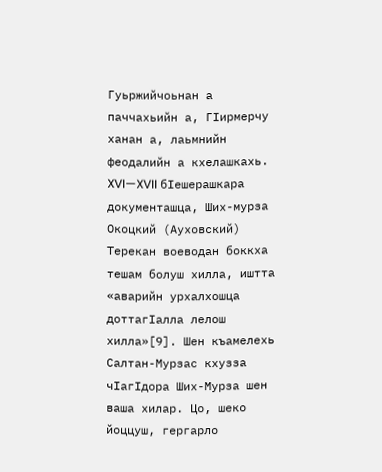Гуьржийчоьнан а паччахьийн а, ГӀирмерчу ханан а, лаьмнийн феодалийн а кхелашкахь. XVI—XVII бӀешерашкара документашца, Ших-мурза Окоцкий (Ауховский) Терекан воеводан боккха тешам болуш хилла, иштта «аварийн урхалхошца доттагӀалла лелош хилла»[9]. Шен къамелехь Салтан-Мурзас кхузза чӀагӀдора Ших-Мурза шен ваша хилар. Цо, шеко йоццуш, гергарло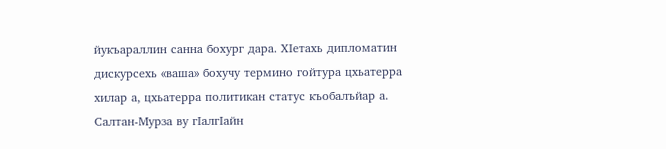йукъараллин санна бохург дара. ХӀетахь дипломатин дискурсехь «ваша» бохучу термино гойтура цхьатерра хилар а, цхьатерра политикан статус къобалъйар а. Салтан-Мурза ву гӀалгӀайн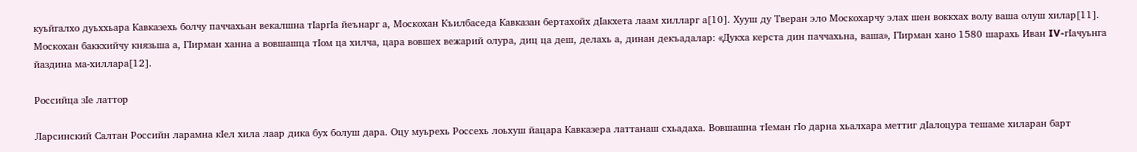куьйгалхо дуьххьара Кавказехь болчу паччахьан векалшна тӀаргӀа йеънарг а, Москохан Къилбаседа Кавказан бертахойх дӀакхета лаам хилларг а[10]. Хууш ду Тверан эло Москохарчу элах шен воккхах волу ваша олуш хилар[11]. Москохан баккхийчу князьша а, ГӀирман ханна а вовшашца тӀом ца хилча, цара вовшех вежарий олура, диц ца деш, делахь а, динан декъадалар: «Дукха керста дин паччахьна, ваша», ГӀирман хано 1580 шарахь Иван IV-гӀачуьнга йаздина ма-хиллара[12].

Российца зӀе латтор

Ларсинский Салтан Российн ларамна кӀел хила лаар дика бух болуш дара. Оцу муьрехь Россехь лоьхуш йацара Кавказера латтанаш схьадаха. Вовшашна тӀеман гӀо дарна хьалхара меттиг дӀалоцура тешаме хиларан барт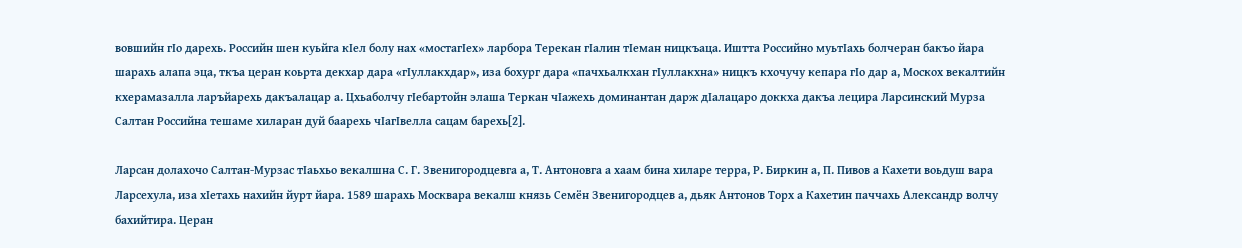вовшийн гӀо дарехь. Российн шен куьйга кӀел болу нах «мостагӀех» ларбора Терекан гӀалин тӀеман ницкъаца. Иштта Российно муьтӀахь болчеран бакъо йара шарахь алапа эца, ткъа церан коьрта декхар дара «гӀуллакхдар», иза бохург дара «пачхьалкхан гӀуллакхна» ницкъ кхочучу кепара гӀо дар а, Москох векалтийн кхерамазалла ларъйарехь дакъалацар а. Цхьаболчу гӀебартойн элаша Теркан чӀажехь доминантан дарж дӀалацаро доккха дакъа лецира Ларсинский Мурза Салтан Российна тешаме хиларан дуй баарехь чӀагӀвелла сацам барехь[2].

Ларсан долахочо Салтан-Мурзас тӀаьхьо векалшна С. Г. Звенигородцевга а, Т. Антоновга а хаам бина хиларе терра, Р. Биркин а, П. Пивов а Кахети воьдуш вара Ларсехула, иза хӀетахь нахийн йурт йара. 1589 шарахь Москвара векалш князь Семён Звенигородцев а, дьяк Антонов Торх а Кахетин паччахь Александр волчу бахийтира. Церан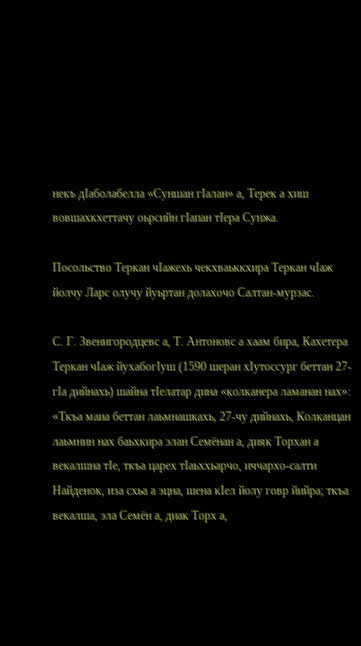некъ дӀаболабелла «Суншан гӀалан» а, Терек а хиш вовшахкхеттачу оьрсийн гӀапан тӀера Сунжа.

Посольство Теркан чӀажехь чекхваьккхира Теркан чӀаж йолчу Ларс олучу йуьртан долахочо Салтан-мурзас.

С. Г. Звенигородцевс а, Т. Антоновс а хаам бира, Кахетера Теркан чӀаж йухабогӀуш (1590 шеран хӀутоссург беттан 27-гӀа дийнахь) шайна тӀелатар дина «колканера ламанан нах»: «Ткъа маиа беттан лаьмнашкахь, 27-чу дийнахь, Колканцан лаьмнин нах баьхкира элан Семёнан а, дияк Торхан а векалшна тӀе, ткъа царех тӀаьххьарчо, иччархо-салти Найденок, иза схьа а эцна, шена кӀел йолу говр йийра; ткъа векалша, эла Семён а, диак Торх а,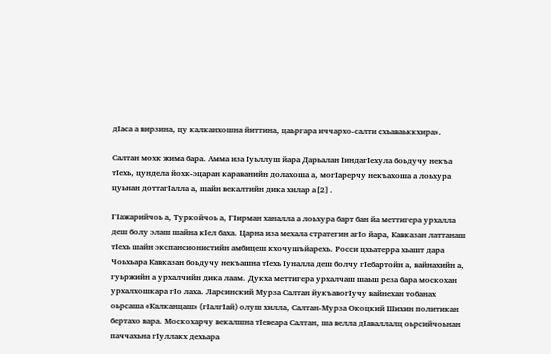дӀаса а вирзина, цу калканхошна йиттина, цаьргара иччархо-салти схьаваьккхира».

Салтан мохк жима бара. Амма иза Ӏуьллуш йара Дарьалан ӀиндагӀехула боьдучу некъа тӀехь, цундела йохк-эцаран караванийн долахоша а, могӀарерчу некъахоша а лоьхура цуьнан доттагӀалла а, шайн векалтийн дика хилар а[2].

ГӀажарийчоь а, Туркойчоь а, ГӀирман ханалла а лоьхура барт бан йа меттигера урхалла деш болу элаш шайна кӀел баха. Царна иза мехала стратегин агӀо йара, Кавказан латтанаш тӀехь шайн экспансионистийн амбицеш кхочушъйарехь. Росси цхьатерра хьашт дара Чоьхьара Кавказан боьдучу некъашна тӀехь Ӏуналла деш болчу гӀебартойн а, вайнахийн а, гуьржийн а урхалчийн дика лаам. Дукха меттигера урхалчаш шаьш реза бара москохан урхалхошкара гӀо лаха. Ларсинский Мурза Салтан йукъавогӀучу вайнехан тобанах оьрсаша «Калканцаш» (гӀалгӀай) олуш хилла, Салтан-Мурза Окоцкий Шихин политикан бертахо вара. Москохарчу векалшна тӀевеара Салтан, ша велла дӀаваллалц оьрсийчоьнан паччахьна гӀуллакх дехьара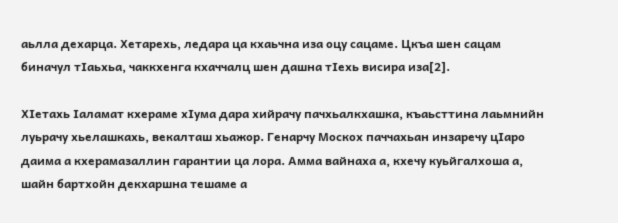аьлла дехарца. Хетарехь, ледара ца кхаьчна иза оцу сацаме. Цкъа шен сацам биначул тӀаьхьа, чаккхенга кхаччалц шен дашна тӀехь висира иза[2].

ХӀетахь Ӏаламат кхераме хӀума дара хийрачу пачхьалкхашка, къаьсттина лаьмнийн луьрачу хьелашкахь, векалташ хьажор. Генарчу Москох паччахьан инзаречу цӀаро даима а кхерамазаллин гарантии ца лора. Амма вайнаха а, кхечу куьйгалхоша а, шайн бартхойн декхаршна тешаме а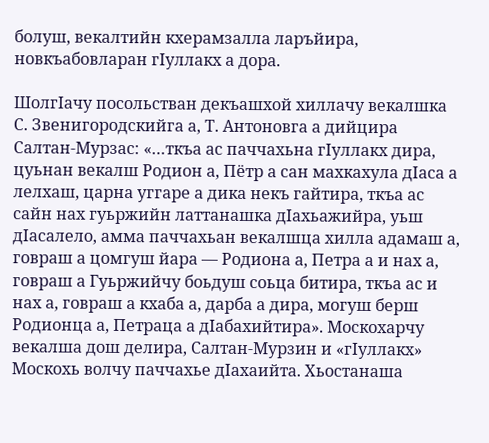болуш, векалтийн кхерамзалла ларъйира, новкъабовларан гӀуллакх а дора.

ШолгӀачу посольстван декъашхой хиллачу векалшка С. Звенигородскийга а, Т. Антоновга а дийцира Салтан-Мурзас: «…ткъа ас паччахьна гӀуллакх дира, цуьнан векалш Родион а, Пётр а сан махкахула дӀаса а лелхаш, царна уггаре а дика некъ гайтира, ткъа ас сайн нах гуьржийн латтанашка дӀахьажийра, уьш дӀасалело, амма паччахьан векалшца хилла адамаш а, говраш а цомгуш йара — Родиона а, Петра а и нах а, говраш а Гуьржийчу боьдуш соьца битира, ткъа ас и нах а, говраш а кхаба а, дарба а дира, могуш берш Родионца а, Петраца а дӀабахийтира». Москохарчу векалша дош делира, Салтан-Мурзин и «гӀуллакх» Москохь волчу паччахье дӀахаийта. Хьостанаша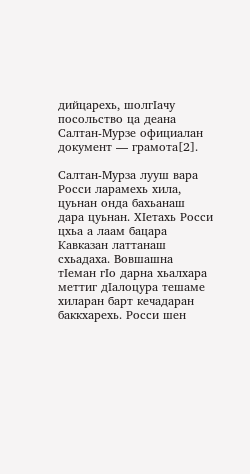дийцарехь, шолгӀачу посольство ца деана Салтан-Мурзе официалан документ — грамота[2].

Салтан-Мурза лууш вара Росси ларамехь хила, цуьнан онда бахьанаш дара цуьнан. ХӀетахь Росси цхьа а лаам бацара Кавказан латтанаш схьадаха. Вовшашна тӀеман гӀо дарна хьалхара меттиг дӀалоцура тешаме хиларан барт кечадаран баккхарехь. Росси шен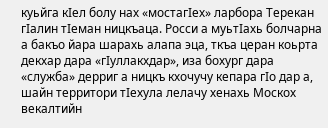куьйга кӀел болу нах «мостагӀех» ларбора Терекан гӀалин тӀеман ницкъаца. Росси а муьтӀахь болчарна а бакъо йара шарахь алапа эца, ткъа церан коьрта декхар дара «гӀуллакхдар», иза бохург дара «служба» дерриг а ницкъ кхочучу кепара гӀо дар а, шайн территори тӀехула лелачу хенахь Москох векалтийн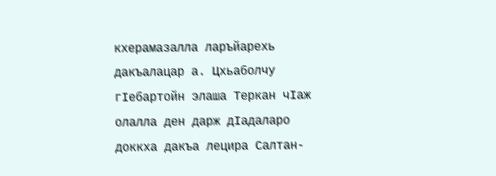кхерамазалла ларъйарехь дакъалацар а. Цхьаболчу гӀебартойн элаша Теркан чӀаж олалла ден дарж дӀадаларо доккха дакъа лецира Салтан-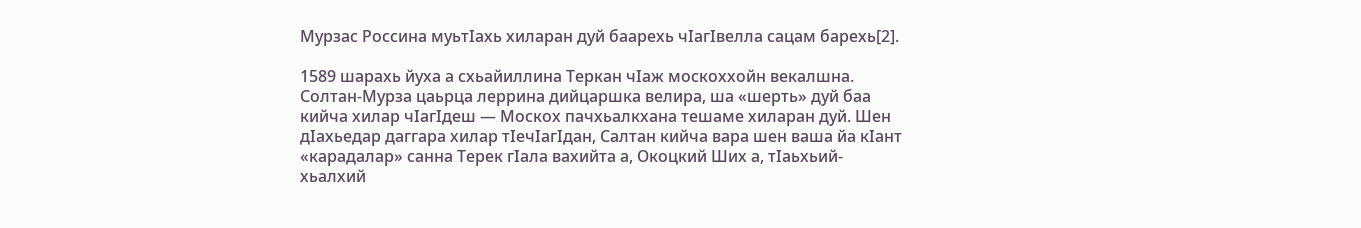Мурзас Россина муьтӀахь хиларан дуй баарехь чӀагӀвелла сацам барехь[2].

1589 шарахь йуха а схьайиллина Теркан чӀаж москоххойн векалшна. Солтан-Мурза цаьрца леррина дийцаршка велира, ша «шерть» дуй баа кийча хилар чӀагӀдеш — Москох пачхьалкхана тешаме хиларан дуй. Шен дӀахьедар даггара хилар тӀечӀагӀдан, Салтан кийча вара шен ваша йа кӀант «карадалар» санна Терек гӀала вахийта а, Окоцкий Ших а, тӀаьхьий-хьалхий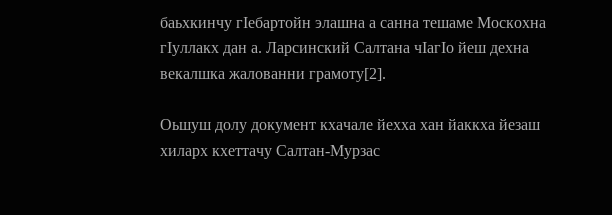баьхкинчу гӀебартойн элашна а санна тешаме Москохна гӀуллакх дан а. Ларсинский Салтана чӀагӀо йеш дехна векалшка жалованни грамоту[2].

Оьшуш долу документ кхачале йехха хан йаккха йезаш хиларх кхеттачу Салтан-Мурзас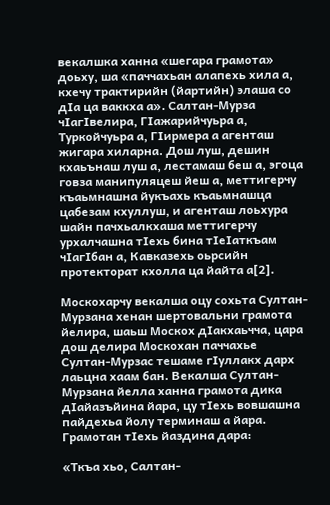векалшка ханна «шегара грамота» доьху, ша «паччахьан алапехь хила а, кхечу трактирийн (йартийн) элаша со дӀа ца ваккха а». Салтан-Мурза чӀагӀвелира, ГӀажарийчуьра а, Туркойчуьра а, ГӀирмера а агенташ жигара хиларна. Дош луш, дешин кхаьънаш луш а, лестамаш беш а, эгоца говза манипуляцеш йеш а, меттигерчу къаьмнашна йукъахь къаьмнашца цабезам кхуллуш, и агенташ лоьхура шайн пачхьалкхаша меттигерчу урхалчашна тӀехь бина тӀеӀаткъам чӀагӀбан а, Кавказехь оьрсийн протекторат кхолла ца йайта а[2].

Москохарчу векалша оцу сохьта Султан-Мурзана хенан шертовальни грамота йелира, шаьш Москох дӀакхаьчча, цара дош делира Москохан паччахье Султан-Мурзас тешаме гӀуллакх дарх лаьцна хаам бан. Векалша Султан-Мурзана йелла ханна грамота дика дӀайазъйина йара, цу тӀехь вовшашна пайдехьа йолу терминаш а йара. Грамотан тӀехь йаздина дара:

«Ткъа хьо, Салтан-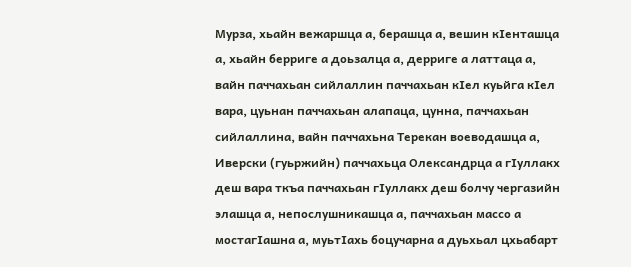Мурза, хьайн вежаршца а, берашца а, вешин кӀенташца а, хьайн берриге а доьзалца а, дерриге а латтаца а, вайн паччахьан сийлаллин паччахьан кӀел куьйга кӀел вара, цуьнан паччахьан алапаца, цунна, паччахьан сийлаллина, вайн паччахьна Терекан воеводашца а, Иверски (гуьржийн) паччахьца Олександрца а гӀуллакх деш вара ткъа паччахьан гӀуллакх деш болчу чергазийн элашца а, непослушникашца а, паччахьан массо а мостагӀашна а, муьтӀахь боцучарна а дуьхьал цхьабарт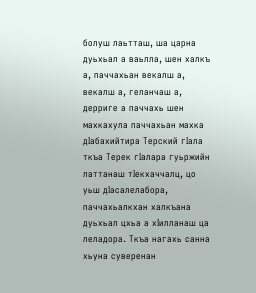болуш лаьтташ, ша царна дуьхьал а ваьлла, шен халкъ а, паччахьан векалш а, векалш а, геланчаш а, дерриге а паччахь шен махкахула паччахьан махка дӀабахийтира Терский гӀала ткъа Терек гӀалара гуьржийн латтанаш тӀекхаччалц, цо уьш дӀасалелабора, паччахьалкхан халкъана дуьхьал цхьа а хӀилланаш ца леладора. Ткъа нагахь санна хьуна суверенан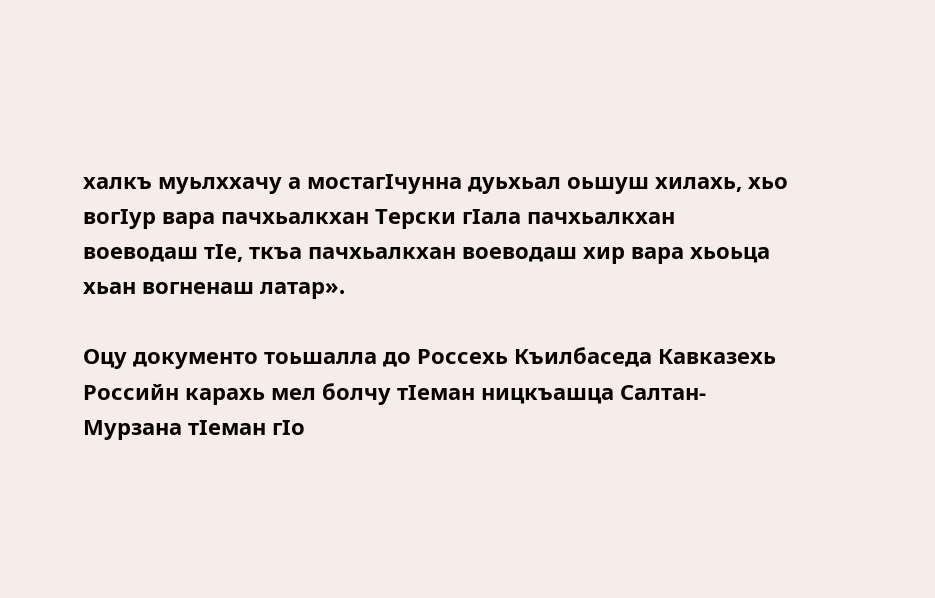халкъ муьлххачу а мостагӀчунна дуьхьал оьшуш хилахь, хьо вогӀур вара пачхьалкхан Терски гӀала пачхьалкхан воеводаш тӀе, ткъа пачхьалкхан воеводаш хир вара хьоьца хьан вогненаш латар».

Оцу документо тоьшалла до Россехь Къилбаседа Кавказехь Российн карахь мел болчу тӀеман ницкъашца Салтан-Мурзана тӀеман гӀо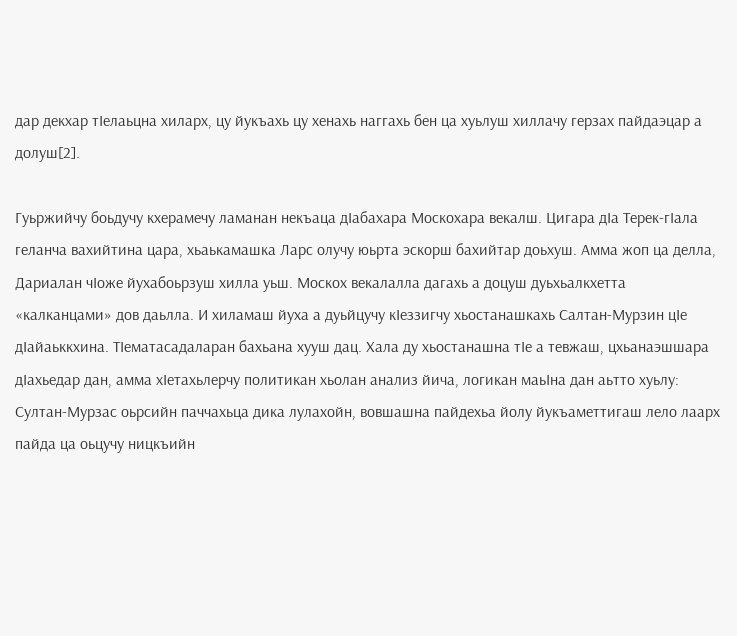дар декхар тӀелаьцна хиларх, цу йукъахь цу хенахь наггахь бен ца хуьлуш хиллачу герзах пайдаэцар а долуш[2].

Гуьржийчу боьдучу кхерамечу ламанан некъаца дӀабахара Москохара векалш. Цигара дӀа Терек-гӀала геланча вахийтина цара, хьаькамашка Ларс олучу юьрта эскорш бахийтар доьхуш. Амма жоп ца делла, Дариалан чӀоже йухабоьрзуш хилла уьш. Москох векалалла дагахь а доцуш дуьхьалкхетта «калканцами» дов даьлла. И хиламаш йуха а дуьйцучу кӀеззигчу хьостанашкахь Салтан-Мурзин цӀе дӀайаьккхина. ТӀематасадаларан бахьана хууш дац. Хала ду хьостанашна тӀе а тевжаш, цхьанаэшшара дӀахьедар дан, амма хӀетахьлерчу политикан хьолан анализ йича, логикан маьӀна дан аьтто хуьлу: Султан-Мурзас оьрсийн паччахьца дика лулахойн, вовшашна пайдехьа йолу йукъаметтигаш лело лаарх пайда ца оьцучу ницкъийн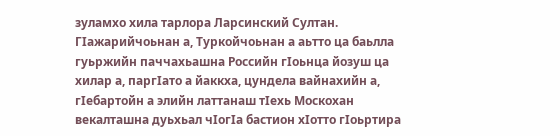зуламхо хила тарлора Ларсинский Султан. ГӀажарийчоьнан а, Туркойчоьнан а аьтто ца баьлла гуьржийн паччахьашна Российн гӀоьнца йозуш ца хилар а, паргӀато а йаккха, цундела вайнахийн а, гӀебартойн а элийн латтанаш тӀехь Москохан векалташна дуьхьал чӀогӀа бастион хӀотто гӀоьртира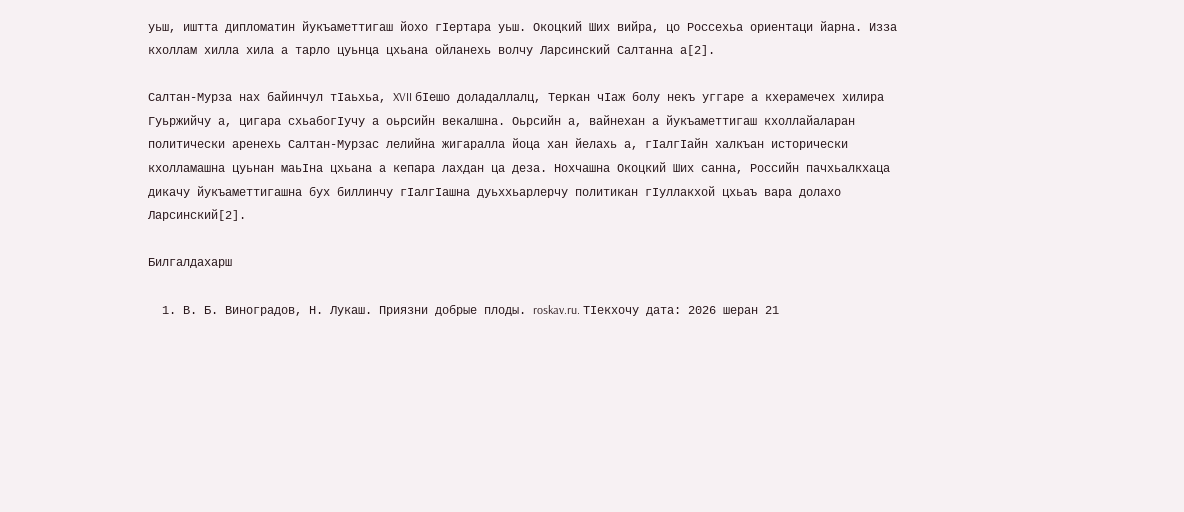уьш, иштта дипломатин йукъаметтигаш йохо гӀертара уьш. Окоцкий Ших вийра, цо Россехьа ориентаци йарна. Изза кхоллам хилла хила а тарло цуьнца цхьана ойланехь волчу Ларсинский Салтанна а[2].

Салтан-Мурза нах байинчул тӀаьхьа, XVII бӀешо доладаллалц, Теркан чӀаж болу некъ уггаре а кхерамечех хилира Гуьржийчу а, цигара схьабогӀучу а оьрсийн векалшна. Оьрсийн а, вайнехан а йукъаметтигаш кхоллайаларан политически аренехь Салтан-Мурзас лелийна жигаралла йоца хан йелахь а, гӀалгӀайн халкъан исторически кхолламашна цуьнан маьӀна цхьана а кепара лахдан ца деза. Нохчашна Окоцкий Ших санна, Российн пачхьалкхаца дикачу йукъаметтигашна бух биллинчу гӀалгӀашна дуьххьарлерчу политикан гӀуллакхой цхьаъ вара долахо Ларсинский[2].

Билгалдахарш

  1. В. Б. Виноградов, Н. Лукаш. Приязни добрые плоды. roskav.ru. ТӀекхочу дата: 2026 шеран 21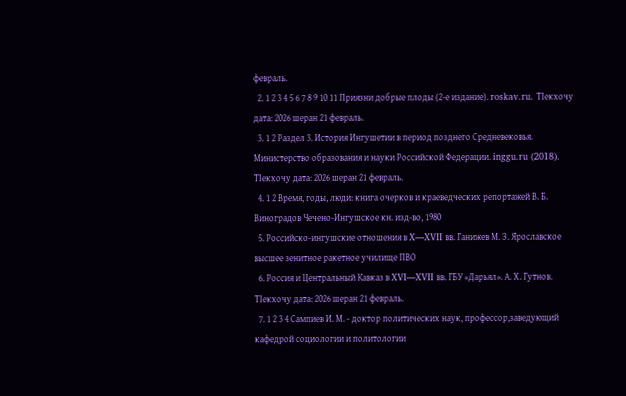февраль.
  2. 1 2 3 4 5 6 7 8 9 10 11 Приязни добрые плоды (2-е издание). roskav.ru. ТӀекхочу дата: 2026 шеран 21 февраль.
  3. 1 2 Раздел 3. История Ингушетии в период позднего Средневековья. Министерство образования и науки Российской Федерации. inggu.ru (2018). ТӀекхочу дата: 2026 шеран 21 февраль.
  4. 1 2 Время, годы, люди: книга очерков и краеведческих репортажей В. Б. Виноградов Чечено-Ингушское кн. изд-во, 1980
  5. Российско-ингушские отношения в X—XVII вв. Ганижев М. З. Ярославское высшее зенитное ракетное училище ПВО
  6. Россия и Центральный Кавказ в XVI—XVII вв. ГБУ «Дарьял». А. Х. Гутнов. ТӀекхочу дата: 2026 шеран 21 февраль.
  7. 1 2 3 4 Сампиев И. М. - доктор политических наук, профессор,заведующий кафедрой социологии и политологии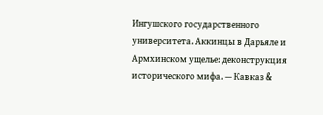Ингушского государственного университета. Аккинцы в Дарьяле и Армхинском ущелье: деконструкция исторического мифа. — Кавказ &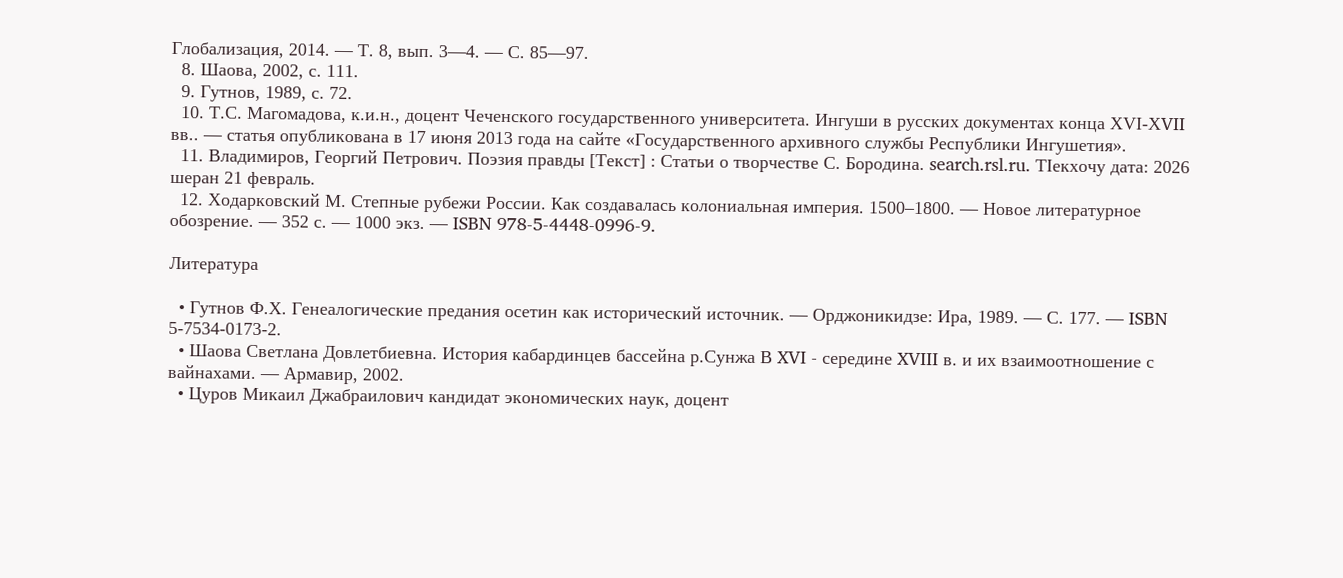Глобализация, 2014. — Т. 8, вып. 3—4. — С. 85—97.
  8. Шаова, 2002, с. 111.
  9. Гутнов, 1989, с. 72.
  10. Т.С. Магомадова, к.и.н., доцент Чеченского государственного университета. Ингуши в русских документах конца ХVI-ХVII вв.. — статья опубликована в 17 июня 2013 года на сайте «Государственного архивного службы Республики Ингушетия».
  11. Владимиров, Георгий Петрович. Поэзия правды [Текст] : Статьи о творчестве С. Бородина. search.rsl.ru. ТӀекхочу дата: 2026 шеран 21 февраль.
  12. Ходарковский М. Степные рубежи России. Как создавалась колониальная империя. 1500–1800. — Новое литературное обозрение. — 352 с. — 1000 экз. — ISBN 978-5-4448-0996-9.

Литература

  • Гутнов Ф.Х. Генеалогические предания осетин как исторический источник. — Орджоникидзе: Ира, 1989. — С. 177. — ISBN 5-7534-0173-2.
  • Шаова Светлана Довлетбиевна. История кабардинцев бассейна р.Сунжа В XVI - середине XVIII в. и их взаимоотношение с вайнахами. — Армавир, 2002.
  • Цуров Микаил Джабраилович кандидат экономических наук, доцент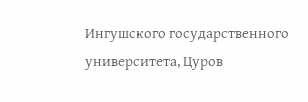Ингушского государственного университета, Цуров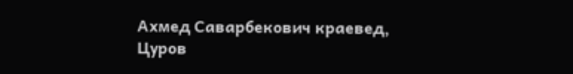Ахмед Саварбекович краевед, Цуров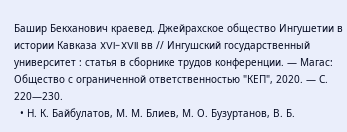Башир Бекханович краевед. Джейрахское общество Ингушетии в истории Кавказа XVI-XVII вв // Ингушский государственный университет : статья в сборнике трудов конференции. — Магас: Общество с ограниченной ответственностью "КЕП", 2020. — С. 220—230.
  • Н. К. Байбулатов, М. М. Блиев, М. О. Бузуртанов, В. Б.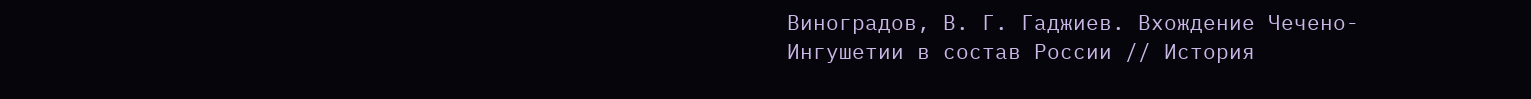Виноградов, В. Г. Гаджиев. Вхождение Чечено-Ингушетии в состав России // История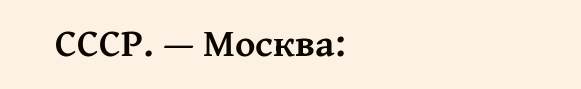СССР. — Москва: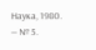Наука, 1980. — № 5.